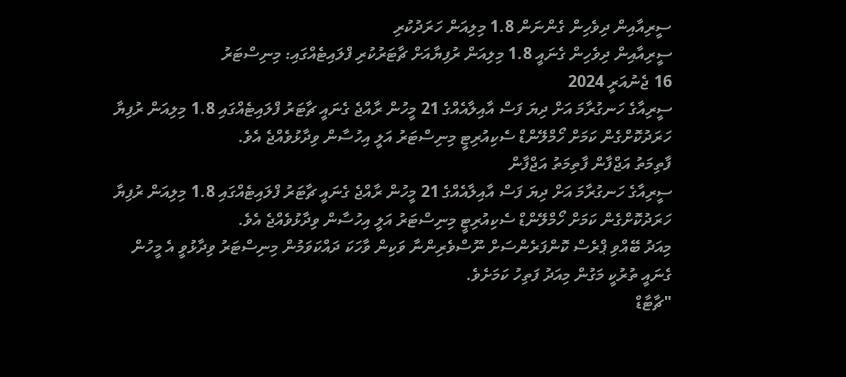ސީރިއާއިން ދިވެހިން ގެންނަން 1.8 މިލިއަން ހަރަދުކުރި
ސީރިއާއިން ދިވެހިން ގެނައީ 1.8 މިލިއަން ރުފިޔާއަށް ޗާޓަރުކުރި ފްލައިޓެއްގައި: މިނިސްޓަރު
16 ޖެނުއަރީ 2024
ސީރިއާގެ ހަނގުރާމަ އަށް ދިޔަ ފަސް އާއިލާއެއްގެ 21 މީހުން ރާއްޖެ ގެނައީ ޗާޓަރު ފްލައިޓެއްގައި 1.8 މިލިއަން ރުފިޔާ ހަރަދުކޮށްގެން ކަމަށް ހޯމްލޭންޑް ސެކިއުރިޓީ މިނިސްޓަރު އަލީ އިހުސާން ވިދާޅުވެއްޖެ އެވެ.
ފާތިމަތު އަޖްފާން ފާތިމަތު އަޖްފާން
ސީރިއާގެ ހަނގުރާމަ އަށް ދިޔަ ފަސް އާއިލާއެއްގެ 21 މީހުން ރާއްޖެ ގެނައީ ޗާޓަރު ފްލައިޓެއްގައި 1.8 މިލިއަން ރުފިޔާ ހަރަދުކޮށްގެން ކަމަށް ހޯމްލޭންޑް ސެކިއުރިޓީ މިނިސްޓަރު އަލީ އިހުސާން ވިދާޅުވެއްޖެ އެވެ.
މިއަދު ބޭއްވި ޕްރެސް ކޮންފަރެންސަށް ނޫސްވެރިންނާ ވަކިން ވާހަކަ ދައްކަވަމުން މިނިސްޓަރު ވިދާޅުވީ އެ މީހުން ގެނައީ ތުރުކީ މަގުން މިއަދު ފަތިހު ކަމަށެވެ.
"ޗާޓާޑް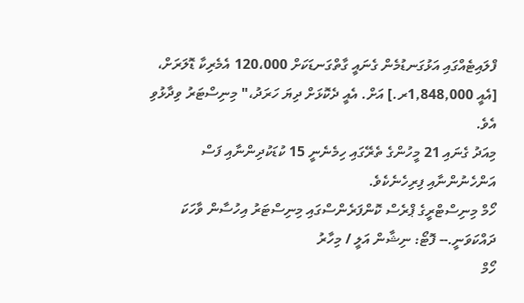ފްލައިޓެއްގައި އަޅުގަނޑުމެން ގެނައީ ގާތްގަނޑަކަށް 120،000 އެމެރިކާ ޑޮލަރަށް، [އެއީ 1,848,000ރ.] އަށް. އެއީ ދެކޮޅަށް ދިޔަ ހަރަދު،" މިނިސްޓަރު ވިދާޅުވި އެވެ.
މިއަދު ގެނައި 21 މީހުންގެ ތެރޭގައި ހިމެނެނީ 15 ކުޑަކުދިންނާއި ފަސް އަންހެނުންނާއި ފިރިހެނެކެވެ.
ހޯމް މިނިސްޓްރީގެ ޕްރެސް ކޮންފަރެންސްގައި މިނިސްޓަރު އިހުސާން ވާހަކަ ދައްކަވަނީ.-- ފޮޓޯ: ނިޝާން އަލީ / މިހާރު
ހޯމް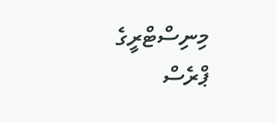މިނިސްޓްރީގެ ޕްރެސް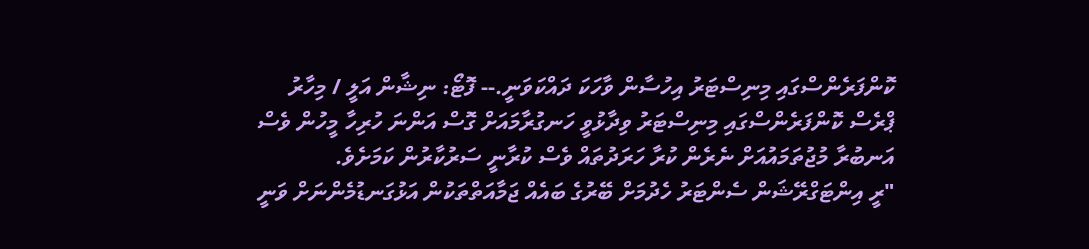ކޮންފަރެންސްގައި މިނިސްޓަރު އިހުސާން ވާހަކަ ދައްކަވަނީ.-- ފޮޓޯ: ނިޝާން އަލީ / މިހާރު
ޕްރެސް ކޮންފަރެންސްގައި މިނިސްޓަރު ވިދާޅުވީ ހަނގުރާމައަށް ގޮސް އަންނަ ހުރިހާ މީހުން ވެސް އަނބުރާ މުޖުތަމައުއަށް ނެރެން ކުރާ ހަރަދުތައް ވެސް ކުރާނީ ސަރުކާރުން ކަމަށެވެ.
"ރީ އިންޓަގްރޭޝަން ސެންޓަރު ހެދުމަށް ބޭރުގެ ބައެއް ޖަމާއަތްތަކުން އަޅުގަނޑުމެންނަށް ވަނީ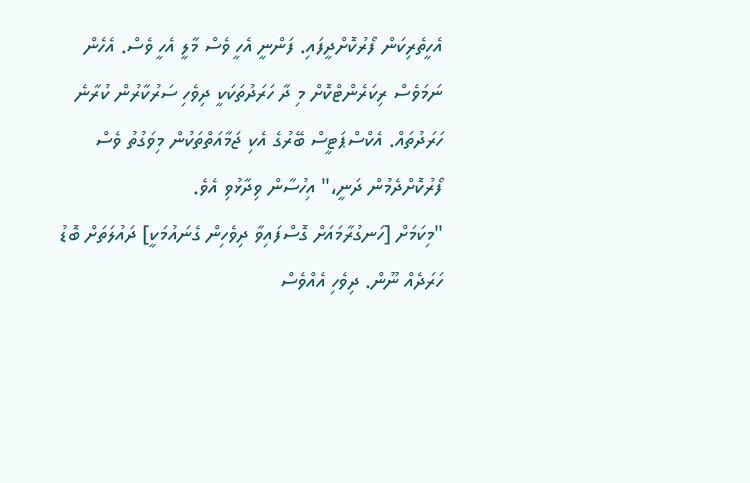އެހީތެރިކަން ފޯރުކޮށްދީފައި. ފަންނީ އެހީ ވެސް މާލީ އެހީ ވެސް. އެހެން ނަމަވެސް ރިކަރެންޓްކޮށް މި ދާ ހަރަދުތަކަކީ ދިވެހި ސަރުކާރުން ކުރާނެ ހަރަދުތައް. އެކްސްޕަޓީސް ބޭރުގެ އެކި ޖަމާއަތްތަކުން މިވަގުތު ވެސް ފޯރުކޮށްދެމުން ދަނީ،" އިހުސާން ވިދާޅުވި އެވެ.
"މިކަމަށް [ހަނގުރާމައަށް ގޮސްފައިވާ ދިވެހިން ގެނައުމަކީ] ދައުލަތަށް ބޮޑު ހަރަދެއް ނޫން. ދިވެހި އެއްވެސް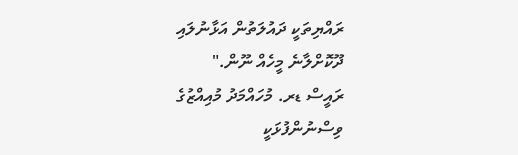ރައްޔިތަކީ ދައުލަތުން އަޅާނުލައި ދޫކޮށްލާނެ މީހެއް ނޫން."
ރައީސް ޑރ. މުހައްމަދު މުއިއްޒުގެ ވިސްނުންފުޅަކީ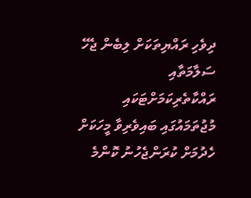ދިވެހި ރައްޔިތަކަށް ލިބެން ޖެހޭ ސަލާމަތާއި ރައްކާތެރިކަމަށްޓަކައި މުޖުތަމައުގައި ބައިވެރިވާ މީހަކަށް ހެދުމަށް ކުރަންޖެހުނު ކޮންމެ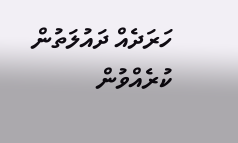ހަރަދެއް ދައުލަތުން ކުރެއްވުން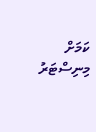ކަމަށް މިނިސްޓަރު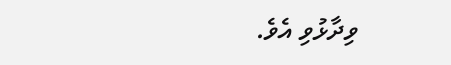ވިދާޅުވި އެވެ.